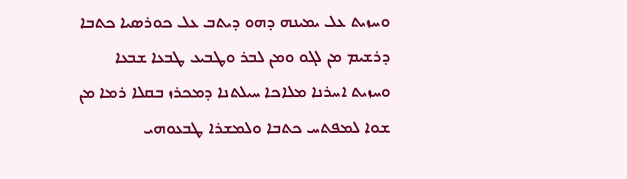ܘܚܙܝܬ ܥܠ ܝܡܝܢܗ ܕܗܘ ܕܝܬܒ ܥܠ ܟܘܪܤܝܐ ܟܬܒܐ ܕܪܫܝܡ ܡܢ ܠܓܘ ܘܡܢ ܠܒܪ ܘܛܒܝܥ ܛܒܥܐ ܫܒܥܐ
ܘܚܙܝܬ ܐܚܪܢܐ ܡܠܐܟܐ ܚܝܠܬܢܐ ܕܡܟܪܙ ܒܩܠܐ ܪܡܐ ܡܢ ܫܘܐ ܠܡܦܬܚ ܟܬܒܐ ܘܠܡܫܪܐ ܛܒܥܘܗܝ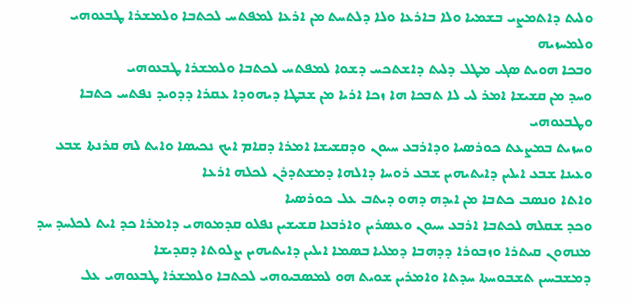ܘܠܝܬ ܕܐܬܡܨܝ ܒܫܡܝܐ ܘܠܐ ܒܐܪܥܐ ܘܠܐ ܕܠܬܚܬ ܡܢ ܐܪܥܐ ܠܡܦܬܚ ܠܟܬܒܐ ܘܠܡܫܪܐ ܛܒܥܘܗܝ ܘܠܡܚܙܝܗ
ܘܒܟܐ ܗܘܝܬ ܤܓܝ ܡܛܠ ܕܠܝܬ ܕܐܫܬܟܚ ܕܫܘܐ ܠܡܦܬܚ ܠܟܬܒܐ ܘܠܡܫܪܐ ܛܒܥܘܗܝ
ܘܚܕ ܡܢ ܩܫܝܫܐ ܐܡܪ ܠܝ ܠܐ ܬܒܟܐ ܗܐ ܙܟܐ ܐܪܝܐ ܡܢ ܫܒܛܐ ܕܝܗܘܕܐ ܥܩܪܐ ܕܕܘܝܕ ܢܦܬܚ ܟܬܒܐ ܘܛܒܥܘܗܝ
ܘܚܙܝܬ ܒܡܨܥܬ ܟܘܪܤܝܐ ܘܕܐܪܒܥ ܚܝܘܢ ܘܕܩܫܝܫܐ ܐܡܪܐ ܕܩܐܡ ܐܝܟ ܢܟܝܤܐ ܘܐܝܬ ܠܗ ܩܪܢܬܐ ܫܒܥ ܘܥܝܢܐ ܫܒܥ ܐܝܠܝܢ ܕܐܝܬܝܗܝܢ ܫܒܥ ܪܘܚܐ ܕܐܠܗܐ ܕܡܫܬܕܪܢ ܠܟܠܗ ܐܪܥܐ
ܘܐܬܐ ܘܢܤܒ ܟܬܒܐ ܡܢ ܐܝܕܗ ܕܗܘ ܕܝܬܒ ܥܠ ܟܘܪܤܝܐ
ܘܟܕ ܫܩܠܗ ܠܟܬܒܐ ܐܪܒܥ ܚܝܘܢ ܘܥܤܪܝܢ ܘܐܪܒܥܐ ܩܫܝܫܝܢ ܢܦܠܘ ܩܕܡܘܗܝ ܕܐܡܪܐ ܟܕ ܐܝܬ ܠܟܠܚܕ ܚܕ ܡܢܗܘܢ ܩܝܬܪܐ ܘܙܒܘܪܐ ܕܕܗܒܐ ܕܡܠܝܐ ܒܤܡܐ ܐܝܠܝܢ ܕܐܝܬܝܗܝܢ ܨܠܘܬܐ ܕܩܕܝܫܐ
ܕܡܫܒܚܝܢ ܬܫܒܘܚܬܐ ܚܕܬܐ ܘܐܡܪܝܢ ܫܘܝܬ ܗܘ ܠܡܤܒܝܘܗܝ ܠܟܬܒܐ ܘܠܡܫܪܐ ܛܒܥܘܗܝ ܥܠ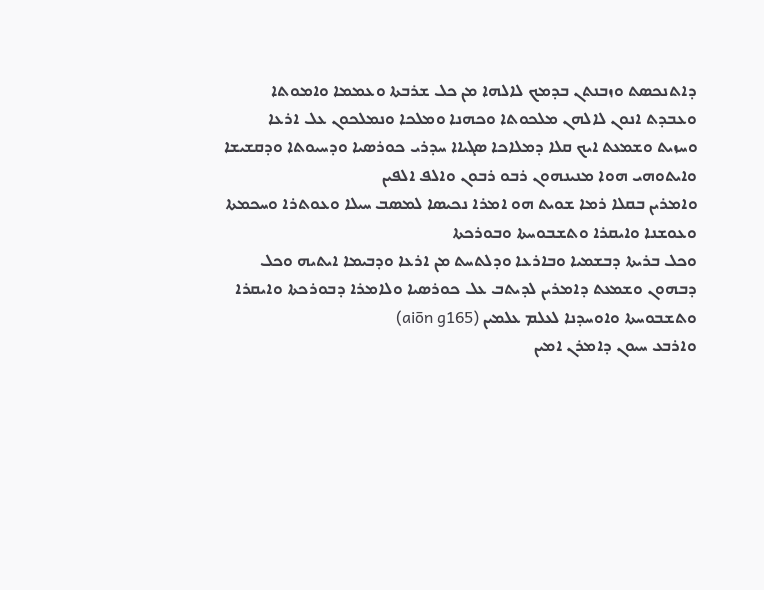ܕܐܬܢܟܤܬ ܘܙܒܢܬܢ ܒܕܡܟ ܠܐܠܗܐ ܡܢ ܟܠ ܫܪܒܬܐ ܘܥܡܡܐ ܘܐܡܘܬܐ
ܘܥܒܕܬ ܐܢܘܢ ܠܐܠܗܢ ܡܠܟܘܬܐ ܘܟܗܢܐ ܘܡܠܟܐ ܘܢܡܠܟܘܢ ܥܠ ܐܪܥܐ
ܘܚܙܝܬ ܘܫܡܥܬ ܐܝܟ ܩܠܐ ܕܡܠܐܟܐ ܤܓܝܐܐ ܚܕܪܝ ܟܘܪܤܝܐ ܘܕܚܝܘܬܐ ܘܕܩܫܝܫܐ ܘܐܝܬܘܗܝ ܗܘܐ ܡܢܝܢܗܘܢ ܪܒܘ ܪܒܘܢ ܘܐܠܦ ܐܠܦܝܢ
ܘܐܡܪܝܢ ܒܩܠܐ ܪܡܐ ܫܘܝܬ ܗܘ ܐܡܪܐ ܢܟܝܤܐ ܠܡܤܒ ܚܝܠܐ ܘܥܘܬܪܐ ܘܚܟܡܬܐ ܘܥܘܫܢܐ ܘܐܝܩܪܐ ܘܬܫܒܘܚܬܐ ܘܒܘܪܟܬܐ
ܘܟܠ ܒܪܝܬܐ ܕܒܫܡܝܐ ܘܒܐܪܥܐ ܘܕܠܬܚܬ ܡܢ ܐܪܥܐ ܘܕܒܝܡܐ ܐܝܬܝܗ ܘܟܠ ܕܒܗܘܢ ܘܫܡܥܬ ܕܐܡܪܝܢ ܠܕܝܬܒ ܥܠ ܟܘܪܤܝܐ ܘܠܐܡܪܐ ܕܒܘܪܟܬܐ ܘܐܝܩܪܐ ܘܬܫܒܘܚܬܐ ܘܐܘܚܕܢܐ ܠܥܠܡ ܥܠܡܝܢ (aiōn g165)
ܘܐܪܒܥ ܚܝܘܢ ܕܐܡܪܢ ܐܡܝܢ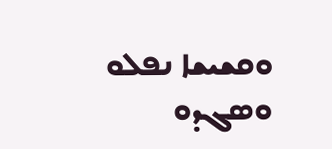ܘܩܫܝܫܐ ܢܦܠܘ ܘܤܓܕܘ